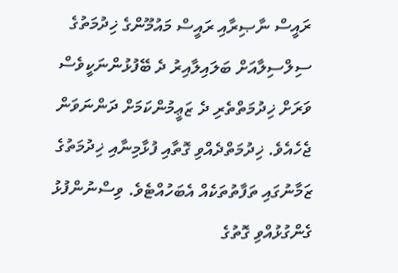ރައީސް ނާޞިރާއި ރައީސް މައުމޫންގެ ޚިދުމަތުގެ ސިލްސިލާއަށް ބަލައިލާއިރު ދެ ބޭފުޅުންނަކީވެސް ވަރަށް ޚިދުމަތްތެރި ދެ ޒަޢީމުންކަމަށް ދަންނަވަން ޖެހެއެވެ. ޚިދުމަތްދެއްވި ގޮތާއި ފުޅާމިނާއި ޚިދުމަތުގެ ޒަމާނުގައި ތަފާތުތަކެއް އެބަހުއްޓެވެ. ވިސްނުންފުޅު ގެންގުޅުއްވި ގޮތުގެ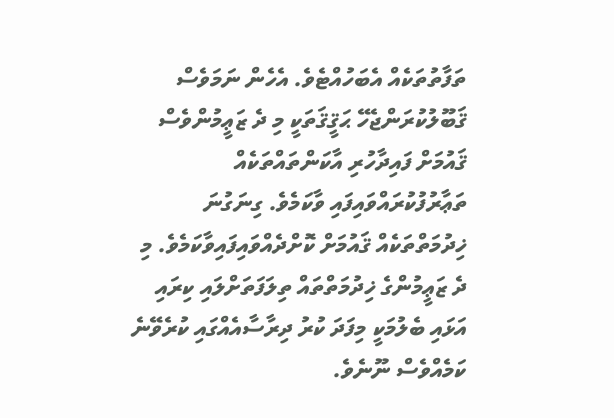ތަފާތުތަކެއް އެބަހުއްޓެވެ. އެހެން ނަމަވެސް ޤަބޫލުކުރަންޖެހޭ ޙަޤީޤަތަކީ މި ދެ ޒަޢީމުންވެސް ޤައުމަށް ފައިދާހުރި އާކަންތައްތަކެއް ތަޢާރުފުކުރައްވައިފައި ވާކަމެވެ. ގިނަގުނަ ޚިދުމަތްތަކެއް ޤައުމަށް ކޮށްދެއްވައިފައިވާކަމެވެ. މި ދެ ޒަޢީމުންގެ ޚިދުމަތްތައް ތިލަފަތަށްލައި ކިރައި އަޅައި ބެލުމަކީ މިފަދަ ކުރު ދިރާސާއެއްގައި ކުރެވޭނެ ކަމެއްވެސް ނޫނެވެ.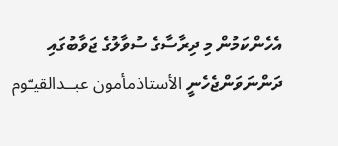އެހެންކަމުން މި ދިރާސާގެ ސުވާލުގެ ޖަވާބުގައި ދަންނަވަންޖެހެނީ الأستاذمأمون عبــدالقيـّوم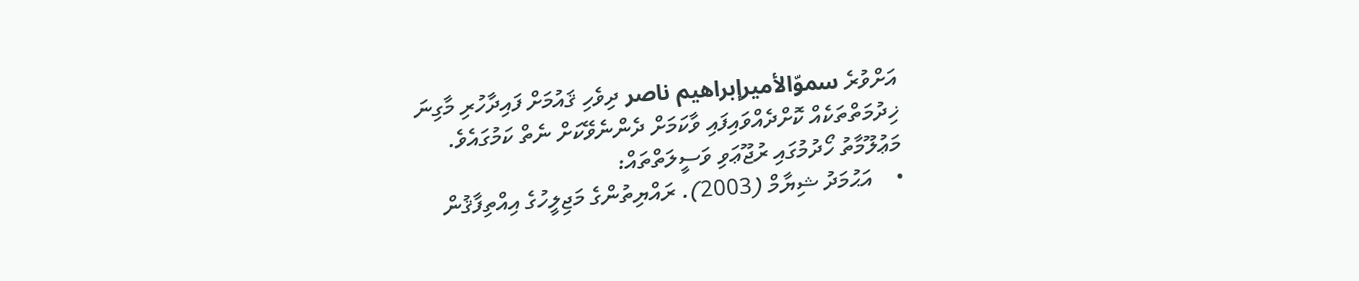އަށްވުރެ سموّالأميرإبراهيم ناصر ދިވެހި ޤައުމަށް ފައިދާހުރި މާގިނަ ޚިދުމަތްތަކެއް ކޮށްދެއްވައިފައި ވާކަމަށް ދެންނެވޭކަށް ނެތް ކަމުގައެވެ.
މަޢުލޫމާތު ހޯދުމުގައި ރުޖޫޢަވި ވަސީލަތްތައް:
•    އަޙުމަދު ޝިޔާމް (2003). ރައްޔިތުންގެ މަޖިލީހުގެ އިއްތިފާޤުން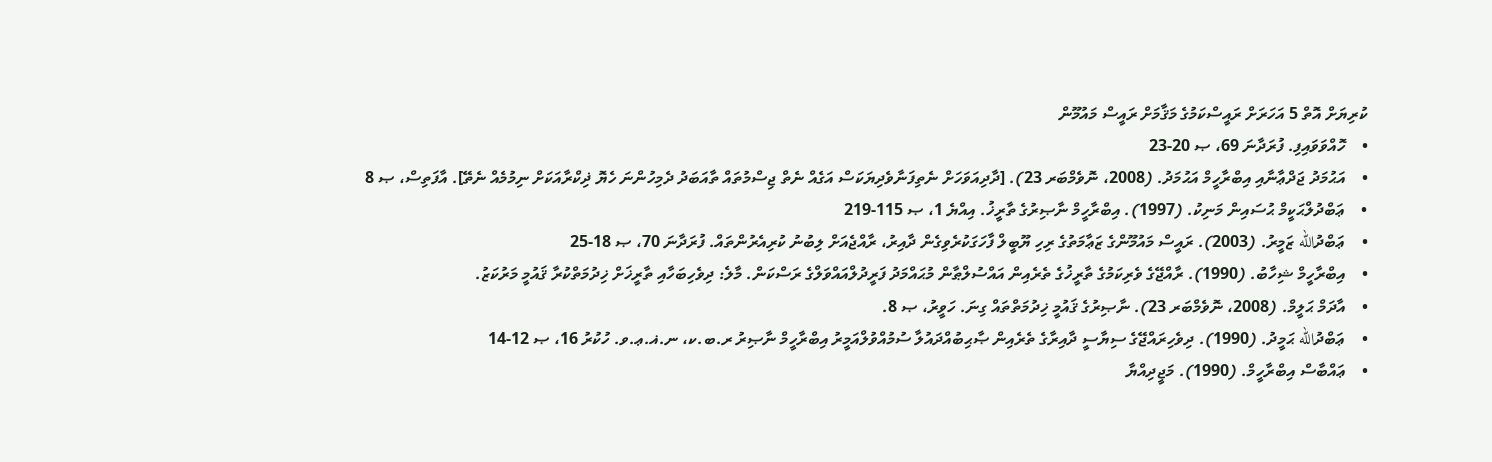ކުރިޔަށް އޮތް 5 އަހަރަށް ރައީސްކަމުގެ މަޤާމަށް ރައީސް މައުމޫން
•    ހޮއްވަވައިފި. ފުރަދާނަ 69، ޞ 20-23
•    އަޙުމަދު ޖަދްޢާނާއި އިބްރާހީމް އަޙުމަދު. (2008، ނޮވެމްބަރ 23). [ދާދިއަވަހަށް ނެތިފަނާވެދިޔަކަސް އަގެއް ނެތް ޖިސްމުތައް ތާއަބަދު ދެމިހުންނަ ހެޔޮ ޛިކްރާއަކަށް ނިމުމެއް ނެތޭ]. އާފަތިސް، ޞ 8
•    ޢަބްދުލްޙަކީމް ޙުސައިން މަނިކު. (1997). އިބްރާހީމް ނާޞިރުގެ ތާރީޚު. އިއްޔެ 1، ޞ 115-219
•    ޢަބްދުالله ޒަމީރު. (2003). ރައީސް މައުމޫންގެ ޒަޢާމަތުގެ ރިހި ޔޫބީލް ފާހަގަކުރެވިގެން ދާއިރު، ރާއްޖެއަށް ލިބުނު ކުރިއެރުންތައް. ފުރަދާނަ 70، ޞ 18-25
•    އިބްރާހީމް ޝިހާބު. (1990). ރާއްޖޭގެ ވެރިކަމުގެ ތާރީޚުގެ ތެރެއިން އައްސުލްޠާން މުޙައްމަދު ފަރީދުލްއައްވަލްގެ ރަސްކަން. މާލެ: ދިވެހިބަހާއި ތާރީޚަށް ޚިދުމަތްކުރާ ޤައުމީ މަރުކަޒު.
•    އާދަމް ޙަލީމް. (2008، ނޮވެމްބަރ 23). ނާޞިރުގެ ޤައުމީ ޚިދުމަތްތައް ގިނަ. ހަވީރު، ޞ 8.
•    ޢަބްދުالله ޙަމީދު. (1990). ދިވެހިރައްޖޭގެ ސިޔާސީ ދާއިރާގެ ތެރެއިން ޞާޙިބުއްދައުލާ ސުމުއްވުލްއަމީރު އިބްރާހީމް ނާޞިރު ރ.ބ.ކ، ނ.ޣ.ޢ.ވ. ހުކުރު 16، ޞ 12-14
•    ޢައްބާސް އިބްރާހީމް. (1990). މަޖީދިއްޔާ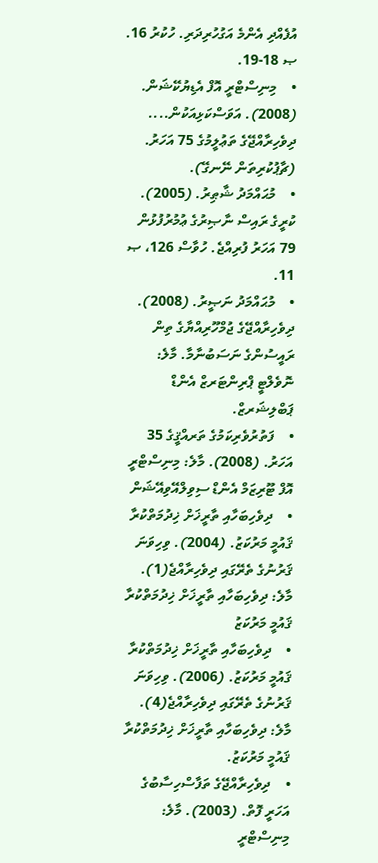އުފެއްދި އެންމެ އަގުހުރިދަރި. ހުކުރު 16. ޞ 18-19.
•    މިނިސްޓްރީ އޮފް އެޑިޔުކޭޝަން. (2008). އަވަސްކަޅިއަކުން.... ދިވެހިރާއްޖޭގެ ތަޢުލީމުގެ 75 އަހަރު. (ޗާޕުކުރިތަން ނޭނގޭ).
•    މުޙައްމަދު ޝާޠިރު. (2005). ކުރީގެ ރައިސް ނާޞިރުގެ ޢުމުރުފުޅުން 79 އަހަރު ފުރިއްޖެ. ހުވާސް 126، ޞ 11.
•    މުޙައްމަދު ނަޞީރު. (2008). ދިވެހިރާއްޖޭގެ ޖުމްހޫރިއްޔާގެ ތިން ރައީސުންގެ ނަސަބުނާމާ. މާލެ: ނޮވެލްޓީ ޕްރިންޓަރޒް އެންޑް ޕަބްލިޝަރޒް.
•    ފަތުރުވެރިކަމުގެ ތަރއްޤީގެ 35 އަހަރު. (2008). މާލެ: މިނިސްޓްރީ އޮފް ޓޫރިޒަމް އެންޑް ސިވިލްއޭވިއޭޝަން
•    ދިވެހިބަހާއި ތާރީޚަށް ޚިދުމަތްކުރާ ޤައުމީ މަރުކަޒު. (2004). ވިހިވަނަ ޤަރުނުގެ ތެރޭގައި ދިވެހިރާއްޖެ(1). މާލެ: ދިވެހިބަހާއި ތާރީޚަށް ޚިދުމަތްކުރާ ޤައުމީ މަރުކަޒު
•    ދިވެހިބަހާއި ތާރީޚަށް ޚިދުމަތްކުރާ ޤައުމީ މަރުކަޒު. (2006). ވިހިވަނަ ޤަރުނުގެ ތެރޭގައި ދިވެހިރާއްޖެ(4). މާލެ: ދިވެހިބަހާއި ތާރީޚަށް ޚިދުމަތްކުރާ ޤައުމީ މަރުކަޒު.
•    ދިވެހިރާއްޖޭގެ ތަފާސްހިސާބުގެ އަހަރީ ފޮތް. (2003). މާލެ: މިނިސްޓްރީ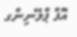އޮފް ޕްލޭނިންގ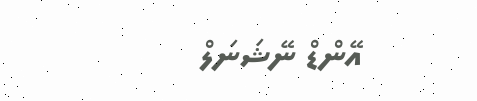އޭންޑް ނޭޝަނަލް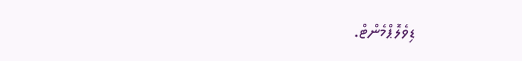ޑިވެލޮޕްމެންޓް.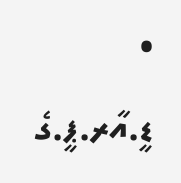•    ޑީ.އާރ.ޕީ.ގެ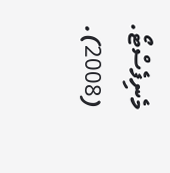މެނިފެސްޓޯ. (2008).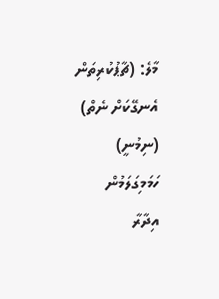މާލެ: (ޗާޕުކުރިތަން އެނގޭކަށް ނެތް)
(ނިމުނީ)
ހަމަމިގަލަމުން
އިދާރާ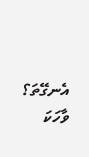އެނގޭތަ؟
ވާހަކަ